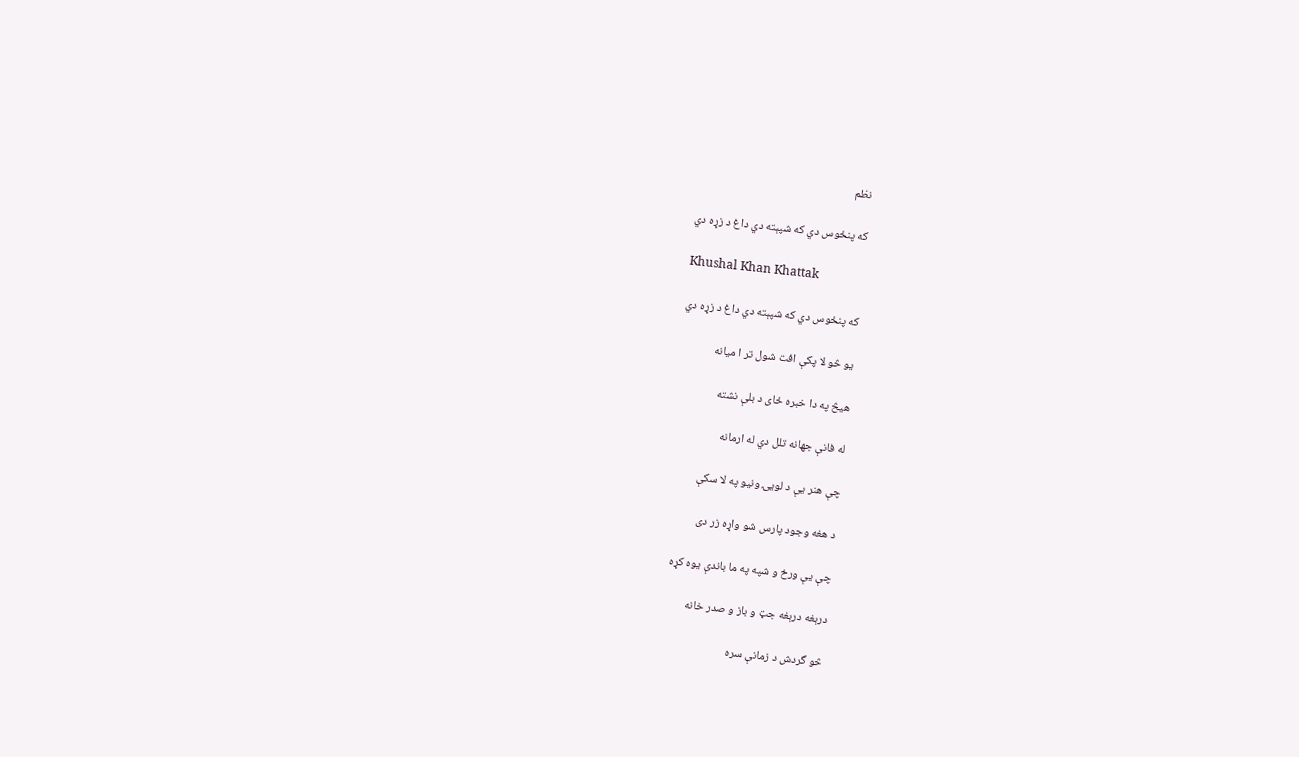نظم

که پنځوس دي که شپېته دي داغ د زړه دي

Khushal Khan Khattak

که پنځوس دي که شپېته دي داغ د زړه دي

يو څو لا پکې افت شول تر ا ميانه

هيڅ په دا خبره ځای د بلې نشته

له فانې جهانه تلل دي له ارمانه

چې هنر يې د لويۍ ونيو په لا سکې

د هغه وجود پارس شو واړه زر دی

چې يې ورځ و شپه په ما باندې يوه کړه

درېغه درېغه جټ و باز و صدر خانه

څو گردش د زمانې سره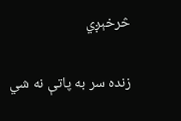څرخېږي

زنده سر به پاتې نه شي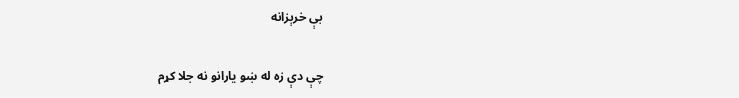بې خرېزانه

چې دې زه له ښو يارانو نه جلا کړم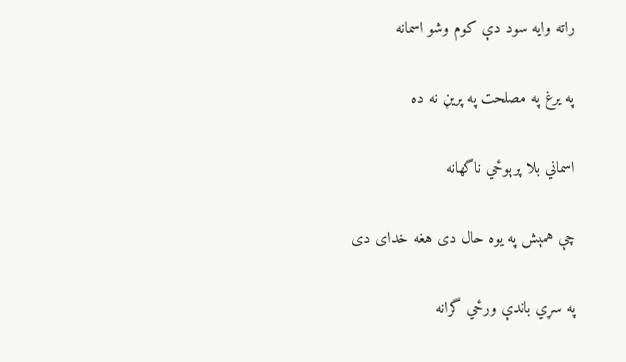راته وايه سود دې کوم وشو اسمانه

په يرغ په مصلحت په پريڼ نه ده

اسماني بلا پرېوځي ناگهانه

چې همېش په يوه حال دی هغه خدای دی

په سړي باندې ورځي گرانه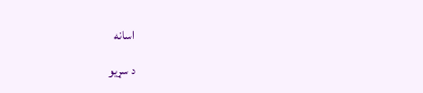اسانه

د سړيو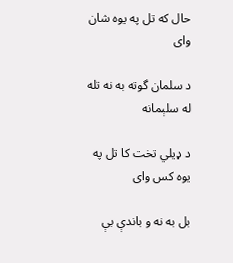حال که تل په يوه شان وای

د سلمان گوته به نه تله له سلېمانه

د ډيلي تخت کا تل په يوه کس وای

بل به نه و باندې بې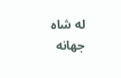له شاه جهانه